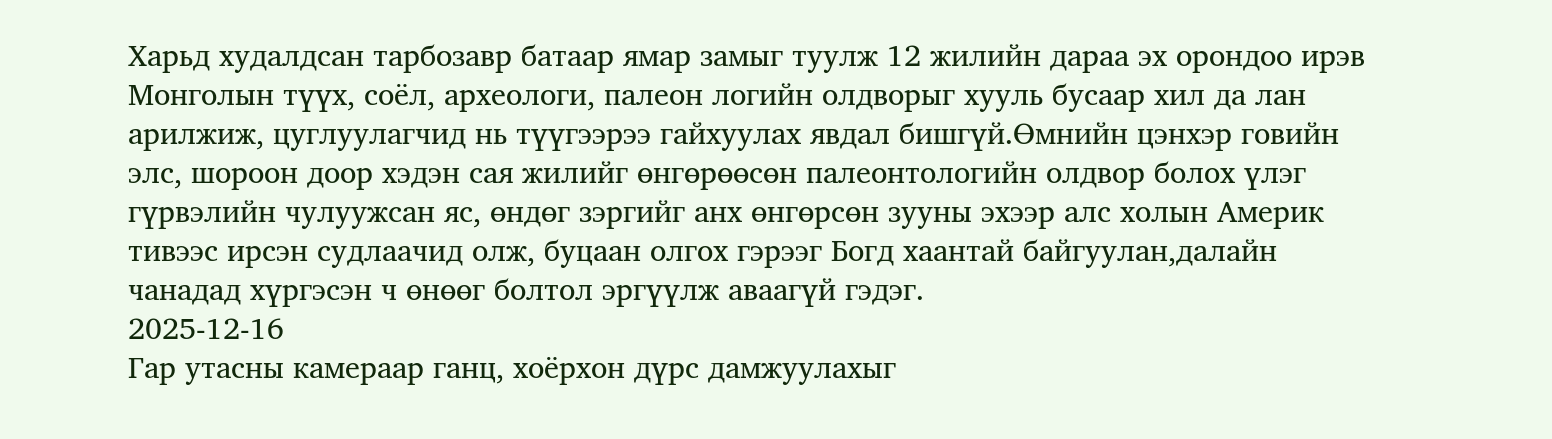Харьд худалдсан тарбозавр батаар ямар замыг туулж 12 жилийн дараа эх орондоо ирэв
Монголын түүх, соёл, археологи, палеон логийн олдворыг хууль бусаар хил да лан арилжиж, цуглуулагчид нь түүгээрээ гайхуулах явдал бишгүй.Өмнийн цэнхэр говийн элс, шороон доор хэдэн сая жилийг өнгөрөөсөн палеонтологийн олдвор болох үлэг гүрвэлийн чулуужсан яс, өндөг зэргийг анх өнгөрсөн зууны эхээр алс холын Америк тивээс ирсэн судлаачид олж, буцаан олгох гэрээг Богд хаантай байгуулан,далайн чанадад хүргэсэн ч өнөөг болтол эргүүлж аваагүй гэдэг.
2025-12-16
Гар утасны камераар ганц, хоёрхон дүрс дамжуулахыг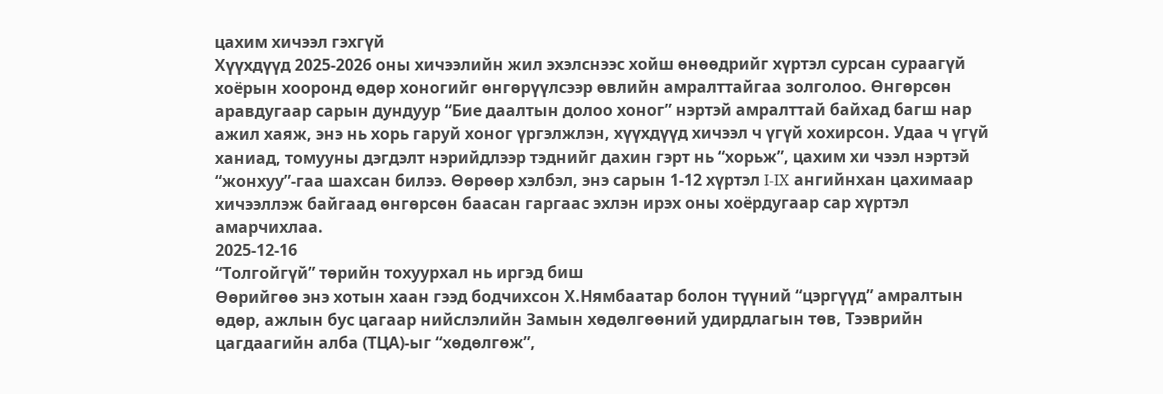цахим хичээл гэхгүй
Хүүхдүүд 2025-2026 оны хичээлийн жил эхэлснээс хойш өнөөдрийг хүртэл сурсан сураагүй хоёрын хооронд өдөр хоногийг өнгөрүүлсээр өвлийн амралттайгаа золголоо. Өнгөрсөн аравдугаар сарын дундуур “Бие даалтын долоо хоног” нэртэй амралттай байхад багш нар ажил хаяж, энэ нь хорь гаруй хоног үргэлжлэн, хүүхдүүд хичээл ч үгүй хохирсон. Удаа ч үгүй ханиад, томууны дэгдэлт нэрийдлээр тэднийг дахин гэрт нь “хорьж”, цахим хи чээл нэртэй “жонхуу”-гаа шахсан билээ. Өөрөөр хэлбэл, энэ сарын 1-12 хүртэл I-IX ангийнхан цахимаар хичээллэж байгаад өнгөрсөн баасан гаргаас эхлэн ирэх оны хоёрдугаар сар хүртэл амарчихлаа.
2025-12-16
“Толгойгүй” төрийн тохуурхал нь иргэд биш
Өөрийгөө энэ хотын хаан гээд бодчихсон Х.Нямбаатар болон түүний “цэргүүд” амралтын өдөр, ажлын бус цагаар нийслэлийн Замын хөдөлгөөний удирдлагын төв, Тээврийн цагдаагийн алба (ТЦА)-ыг “хөдөлгөж”,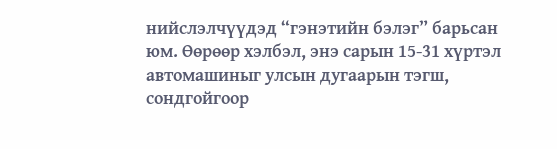нийслэлчүүдэд “гэнэтийн бэлэг” барьсан юм. Өөрөөр хэлбэл, энэ сарын 15-31 хүртэл автомашиныг улсын дугаарын тэгш, сондгойгоор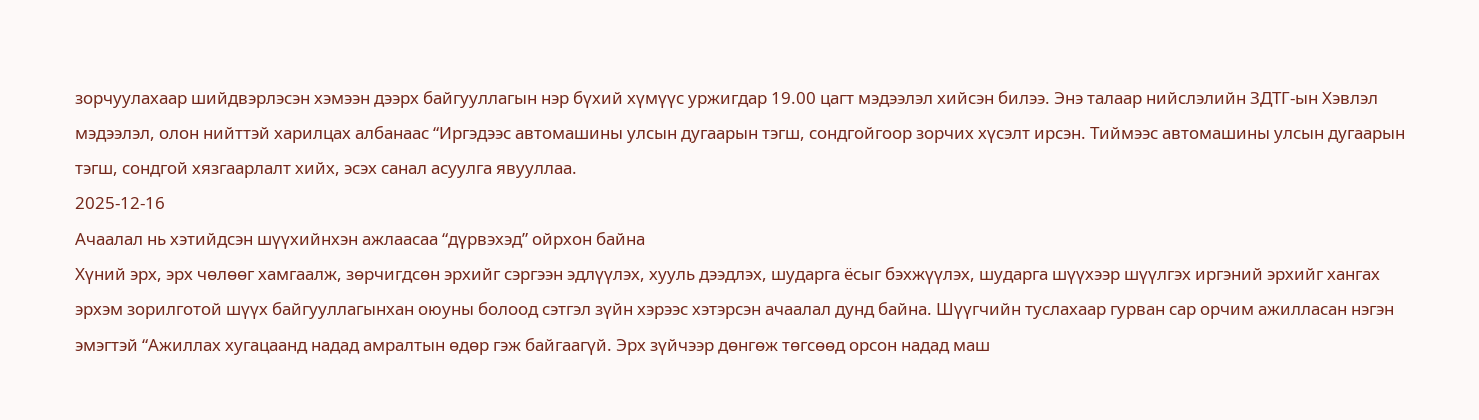зорчуулахаар шийдвэрлэсэн хэмээн дээрх байгууллагын нэр бүхий хүмүүс уржигдар 19.00 цагт мэдээлэл хийсэн билээ. Энэ талаар нийслэлийн ЗДТГ-ын Хэвлэл мэдээлэл, олон нийттэй харилцах албанаас “Иргэдээс автомашины улсын дугаарын тэгш, сондгойгоор зорчих хүсэлт ирсэн. Тиймээс автомашины улсын дугаарын тэгш, сондгой хязгаарлалт хийх, эсэх санал асуулга явууллаа.
2025-12-16
Ачаалал нь хэтийдсэн шүүхийнхэн ажлаасаа “дүрвэхэд” ойрхон байна
Хүний эрх, эрх чөлөөг хамгаалж, зөрчигдсөн эрхийг сэргээн эдлүүлэх, хууль дээдлэх, шударга ёсыг бэхжүүлэх, шударга шүүхээр шүүлгэх иргэний эрхийг хангах эрхэм зорилготой шүүх байгууллагынхан оюуны болоод сэтгэл зүйн хэрээс хэтэрсэн ачаалал дунд байна. Шүүгчийн туслахаар гурван сар орчим ажилласан нэгэн эмэгтэй “Ажиллах хугацаанд надад амралтын өдөр гэж байгаагүй. Эрх зүйчээр дөнгөж төгсөөд орсон надад маш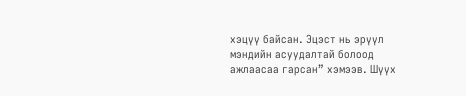хэцүү байсан. Эцэст нь эрүүл мэндийн асуудалтай болоод ажлаасаа гарсан” хэмээв. Шүүх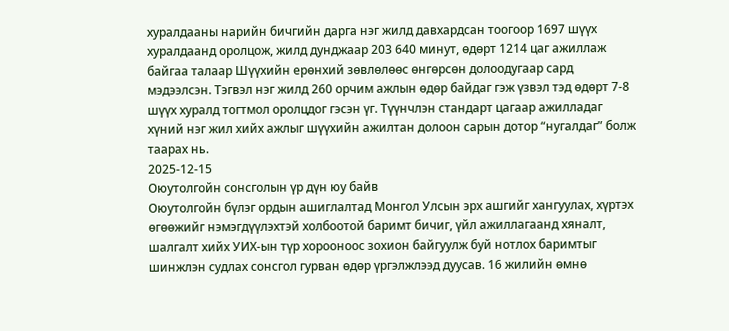хуралдааны нарийн бичгийн дарга нэг жилд давхардсан тоогоор 1697 шүүх хуралдаанд оролцож, жилд дунджаар 203 640 минут, өдөрт 1214 цаг ажиллаж байгаа талаар Шүүхийн ерөнхий зөвлөлөөс өнгөрсөн долоодугаар сард мэдээлсэн. Тэгвэл нэг жилд 260 орчим ажлын өдөр байдаг гэж үзвэл тэд өдөрт 7-8 шүүх хуралд тогтмол оролцдог гэсэн үг. Түүнчлэн стандарт цагаар ажилладаг хүний нэг жил хийх ажлыг шүүхийн ажилтан долоон сарын дотор “нугалдаг” болж таарах нь.
2025-12-15
Оюутолгойн сонсголын үр дүн юу байв
Оюутолгойн бүлэг ордын ашиглалтад Монгол Улсын эрх ашгийг хангуулах, хүртэх өгөөжийг нэмэгдүүлэхтэй холбоотой баримт бичиг, үйл ажиллагаанд хяналт, шалгалт хийх УИХ-ын түр хорооноос зохион байгуулж буй нотлох баримтыг шинжлэн судлах сонсгол гурван өдөр үргэлжлээд дуусав. 16 жилийн өмнө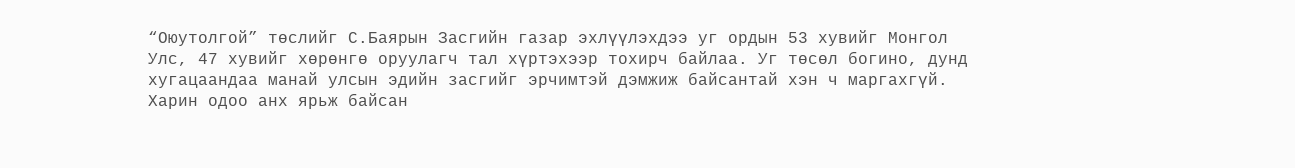“Оюутолгой” төслийг С.Баярын Засгийн газар эхлүүлэхдээ уг ордын 53 хувийг Монгол Улс, 47 хувийг хөрөнгө оруулагч тал хүртэхээр тохирч байлаа. Уг төсөл богино, дунд хугацаандаа манай улсын эдийн засгийг эрчимтэй дэмжиж байсантай хэн ч маргахгүй. Харин одоо анх ярьж байсан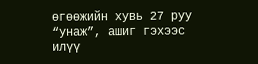өгөөжийн хувь 27 руу “унаж”, ашиг гэхээс илүү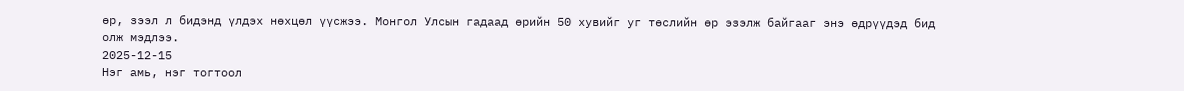өр, зээл л бидэнд үлдэх нөхцөл үүсжээ. Монгол Улсын гадаад өрийн 50 хувийг уг төслийн өр эзэлж байгааг энэ өдрүүдэд бид олж мэдлээ.
2025-12-15
Нэг амь, нэг тогтоол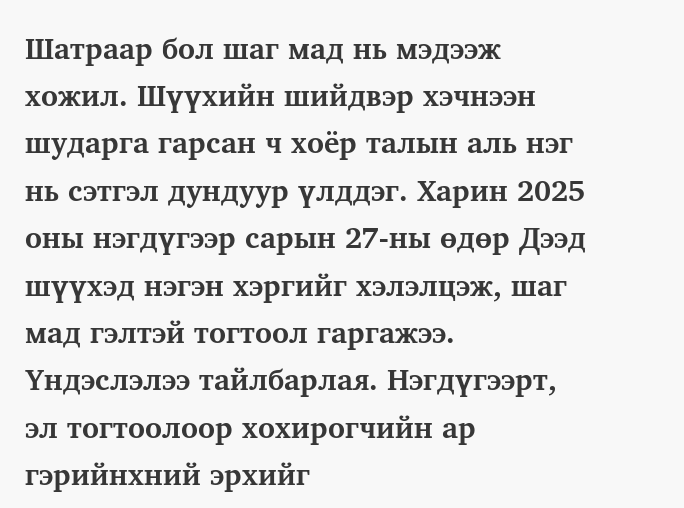Шатраар бол шаг мад нь мэдээж хожил. Шүүхийн шийдвэр хэчнээн шударга гарсан ч хоёр талын аль нэг нь сэтгэл дундуур үлддэг. Харин 2025 оны нэгдүгээр сарын 27-ны өдөр Дээд шүүхэд нэгэн хэргийг хэлэлцэж, шаг мад гэлтэй тогтоол гаргажээ. Үндэслэлээ тайлбарлая. Нэгдүгээрт, эл тогтоолоор хохирогчийн ар гэрийнхний эрхийг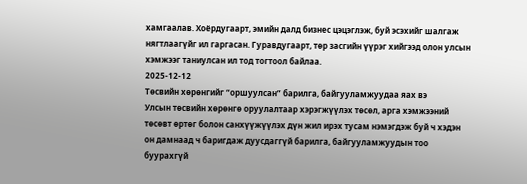хамгаалав. Хоёрдугаарт, эмийн далд бизнес цэцэглэж, буй эсэхийг шалгаж нягтлаагүйг ил гаргасан. Гуравдугаарт, төр засгийн үүрэг хийгээд олон улсын хэмжээг таниулсан ил тод тогтоол байлаа.
2025-12-12
Төсвийн хөрөнгийг “оршуулсан” барилга, байгууламжуудаа яах вэ
Улсын төсвийн хөрөнгө оруулалтаар хэрэгжүүлэх төсөл, арга хэмжээний төсөвт өртөг болон санхүүжүүлэх дүн жил ирэх тусам нэмэгдэж буй ч хэдэн он дамнаад ч баригдаж дуусдаггүй барилга, байгууламжуудын тоо буурахгүй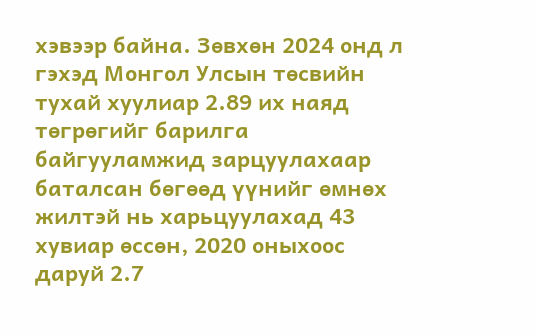хэвээр байна. Зөвхөн 2024 онд л гэхэд Монгол Улсын төсвийн тухай хуулиар 2.89 их наяд төгрөгийг барилга байгууламжид зарцуулахаар баталсан бөгөөд үүнийг өмнөх жилтэй нь харьцуулахад 43 хувиар өссөн, 2020 оныхоос даруй 2.7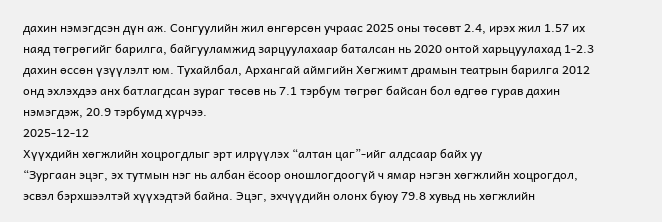дахин нэмэгдсэн дүн аж. Сонгуулийн жил өнгөрсөн учраас 2025 оны төсөвт 2.4, ирэх жил 1.57 их наяд төгрөгийг барилга, байгууламжид зарцуулахаар баталсан нь 2020 онтой харьцуулахад 1-2.3 дахин өссөн үзүүлэлт юм. Тухайлбал, Архангай аймгийн Хөгжимт драмын театрын барилга 2012 онд эхлэхдээ анх батлагдсан зураг төсөв нь 7.1 тэрбум төгрөг байсан бол өдгөө гурав дахин нэмэгдэж, 20.9 тэрбумд хүрчээ.
2025-12-12
Хүүхдийн хөгжлийн хоцрогдлыг эрт илрүүлэх “алтан цаг”-ийг алдсаар байх уу
“Зургаан эцэг, эх тутмын нэг нь албан ёсоор оношлогдоогүй ч ямар нэгэн хөгжлийн хоцрогдол, эсвэл бэрхшээлтэй хүүхэдтэй байна. Эцэг, эхчүүдийн олонх буюу 79.8 хувьд нь хөгжлийн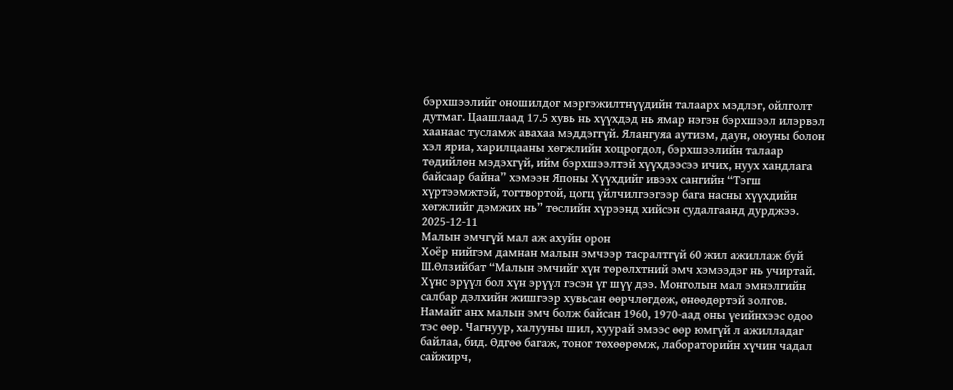бэрхшээлийг оношилдог мэргэжилтнүүдийн талаарх мэдлэг, ойлголт дутмаг. Цаашлаад 17.5 хувь нь хүүхдэд нь ямар нэгэн бэрхшээл илэрвэл хаанаас тусламж авахаа мэддэггүй. Ялангуяа аутизм, даун, оюуны болон хэл яриа, харилцааны хөгжлийн хоцрогдол, бэрхшээлийн талаар төдийлөн мэдэхгүй, ийм бэрхшээлтэй хүүхдээсээ ичих, нуух хандлага байсаар байна” хэмээн Японы Хүүхдийг ивээх сангийн “Тэгш хүртээмжтэй, тогтвортой, цогц үйлчилгээгээр бага насны хүүхдийн хөгжлийг дэмжих нь” төслийн хүрээнд хийсэн судалгаанд дурджээ.
2025-12-11
Малын эмчгүй мал аж ахуйн орон
Хоёр нийгэм дамнан малын эмчээр тасралтгүй 60 жил ажиллаж буй Ш.Өлзийбат “Малын эмчийг хүн төрөлхтний эмч хэмээдэг нь учиртай. Хүнс эрүүл бол хүн эрүүл гэсэн үг шүү дээ. Монголын мал эмнэлгийн салбар дэлхийн жишгээр хувьсан өөрчлөгдөж, өнөөдөртэй золгов. Намайг анх малын эмч болж байсан 1960, 1970-аад оны үеийнхээс одоо тэс өөр. Чагнуур, халууны шил, хуурай эмээс өөр юмгүй л ажилладаг байлаа, бид. Өдгөө багаж, тоног төхөөрөмж, лабораторийн хүчин чадал сайжирч,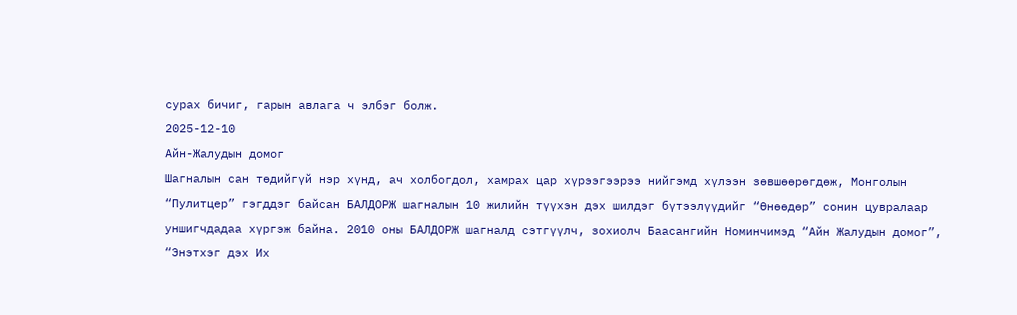сурах бичиг, гарын авлага ч элбэг болж.
2025-12-10
Айн-Жалудын домог
Шагналын сан төдийгүй нэр хүнд, ач холбогдол, хамрах цар хүрээгээрээ нийгэмд хүлээн зөвшөөрөгдөж, Монголын “Пулитцер” гэгддэг байсан БАЛДОРЖ шагналын 10 жилийн түүхэн дэх шилдэг бүтээлүүдийг “Өнөөдөр” сонин цувралаар уншигчдадаа хүргэж байна. 2010 оны БАЛДОРЖ шагналд сэтгүүлч, зохиолч Баасангийн Номинчимэд “Айн Жалудын домог”, “Энэтхэг дэх Их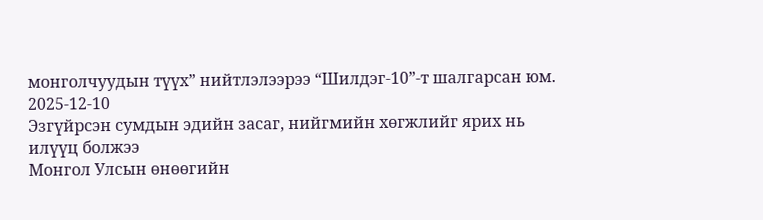монголчуудын түүх” нийтлэлээрээ “Шилдэг-10”-т шалгарсан юм.
2025-12-10
Эзгүйрсэн сумдын эдийн засаг, нийгмийн хөгжлийг ярих нь илүүц болжээ
Монгол Улсын өнөөгийн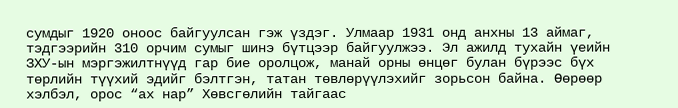сумдыг 1920 оноос байгуулсан гэж үздэг. Улмаар 1931 онд анхны 13 аймаг, тэдгээрийн 310 орчим сумыг шинэ бүтцээр байгуулжээ. Эл ажилд тухайн үеийн ЗХУ-ын мэргэжилтнүүд гар бие оролцож, манай орны өнцөг булан бүрээс бүх төрлийн түүхий эдийг бэлтгэн, татан төвлөрүүлэхийг зорьсон байна. Өөрөөр хэлбэл, орос “ах нар” Хөвсгөлийн тайгаас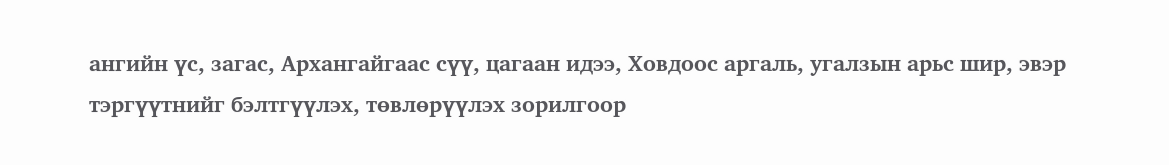ангийн үс, загас, Архангайгаас сүү, цагаан идээ, Ховдоос аргаль, угалзын арьс шир, эвэр тэргүүтнийг бэлтгүүлэх, төвлөрүүлэх зорилгоор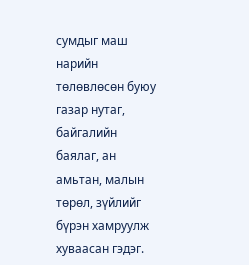сумдыг маш нарийн төлөвлөсөн буюу газар нутаг, байгалийн баялаг, ан амьтан, малын төрөл, зүйлийг бүрэн хамруулж хуваасан гэдэг.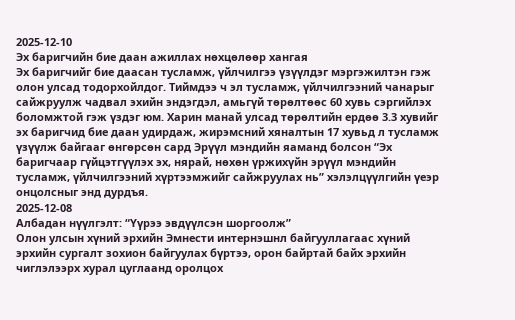2025-12-10
Эх баригчийн бие даан ажиллах нөхцөлөөр хангая
Эх баригчийг бие даасан тусламж, үйлчилгээ үзүүлдэг мэргэжилтэн гэж олон улсад тодорхойлдог. Тиймдээ ч эл тусламж, үйлчилгээний чанарыг сайжруулж чадвал эхийн эндэгдэл, амьгүй төрөлтөөс 60 хувь сэргийлэх боломжтой гэж үздэг юм. Харин манай улсад төрөлтийн ердөө 3.3 хувийг эх баригчид бие даан удирдаж, жирэмсний хяналтын 17 хувьд л тусламж үзүүлж байгааг өнгөрсөн сард Эрүүл мэндийн яаманд болсон “Эх баригчаар гүйцэтгүүлэх эх, нярай, нөхөн үржихүйн эрүүл мэндийн тусламж, үйлчилгээний хүртээмжийг сайжруулах нь” хэлэлцүүлгийн үеэр онцолсныг энд дурдъя.
2025-12-08
Албадан нүүлгэлт: “Үүрээ эвдүүлсэн шоргоолж”
Олон улсын хүний эрхийн Эмнести интернэшнл байгууллагаас хүний эрхийн сургалт зохион байгуулах бүртээ, орон байртай байх эрхийн чиглэлээрх хурал цуглаанд оролцох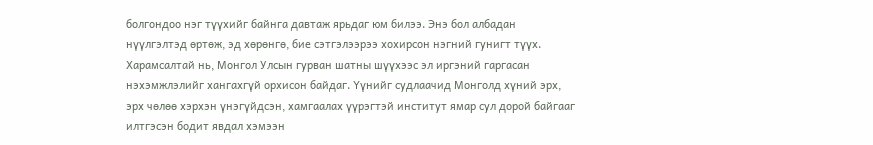болгондоо нэг түүхийг байнга давтаж ярьдаг юм билээ. Энэ бол албадан нүүлгэлтэд өртөж, эд хөрөнгө, бие сэтгэлээрээ хохирсон нэгний гунигт түүх. Харамсалтай нь, Монгол Улсын гурван шатны шүүхээс эл иргэний гаргасан нэхэмжлэлийг хангахгүй орхисон байдаг. Үүнийг судлаачид Монголд хүний эрх, эрх чөлөө хэрхэн үнэгүйдсэн, хамгаалах үүрэгтэй институт ямар сул дорой байгааг илтгэсэн бодит явдал хэмээн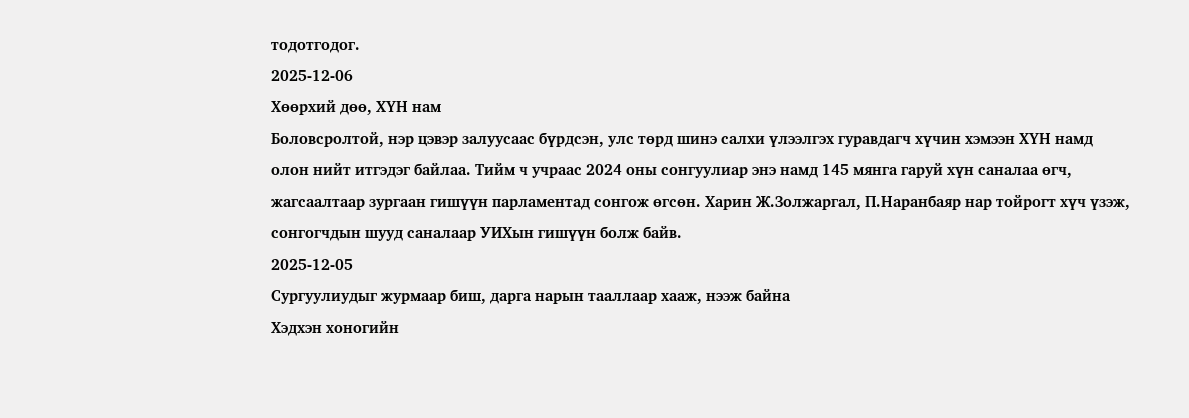тодотгодог.
2025-12-06
Хөөрхий дөө, ХҮН нам
Боловсролтой, нэр цэвэр залуусаас бүрдсэн, улс төрд шинэ салхи үлээлгэх гуравдагч хүчин хэмээн ХҮН намд олон нийт итгэдэг байлаа. Тийм ч учраас 2024 оны сонгуулиар энэ намд 145 мянга гаруй хүн саналаа өгч, жагсаалтаар зургаан гишүүн парламентад сонгож өгсөн. Харин Ж.Золжаргал, П.Наранбаяр нар тойрогт хүч үзэж, сонгогчдын шууд саналаар УИХын гишүүн болж байв.
2025-12-05
Сургуулиудыг журмаар биш, дарга нарын тааллаар хааж, нээж байна
Хэдхэн хоногийн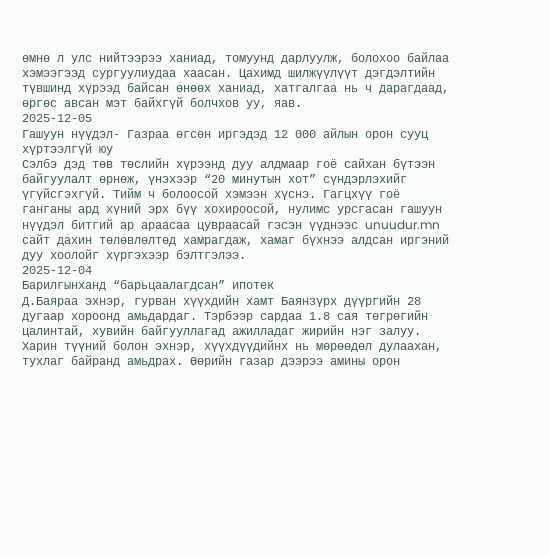өмнө л улс нийтээрээ ханиад, томуунд дарлуулж, болохоо байлаа хэмээгээд сургуулиудаа хаасан. Цахимд шилжүүлүүт дэгдэлтийн түвшинд хүрээд байсан өнөөх ханиад, хатгалгаа нь ч дарагдаад, өргөс авсан мэт байхгүй болчхов уу, яав.
2025-12-05
Гашуун нүүдэл- Газраа өгсөн иргэдэд 12 000 айлын орон сууц хүртээлгүй юу
Сэлбэ дэд төв төслийн хүрээнд дуу алдмаар гоё сайхан бүтээн байгуулалт өрнөж, үнэхээр “20 минутын хот” сүндэрлэхийг үгүйсгэхгүй. Тийм ч болоосой хэмээн хүснэ. Гагцхүү гоё ганганы ард хүний эрх бүү хохироосой, нулимс урсгасан гашуун нүүдэл битгий ар араасаа цувраасай гэсэн үүднээс unuudur.mn сайт дахин төлөвлөлтөд хамрагдаж, хамаг бүхнээ алдсан иргэний дуу хоолойг хүргэхээр бэлтгэлээ.
2025-12-04
Барилгынханд “барьцаалагдсан” ипотек
Д.Баяраа эхнэр, гурван хүүхдийн хамт Баянзүрх дүүргийн 28 дугаар хороонд амьдардаг. Тэрбээр сардаа 1.8 сая төгрөгийн цалинтай, хувийн байгууллагад ажилладаг жирийн нэг залуу. Харин түүний болон эхнэр, хүүхдүүдийнх нь мөрөөдөл дулаахан, тухлаг байранд амьдрах. Өөрийн газар дээрээ амины орон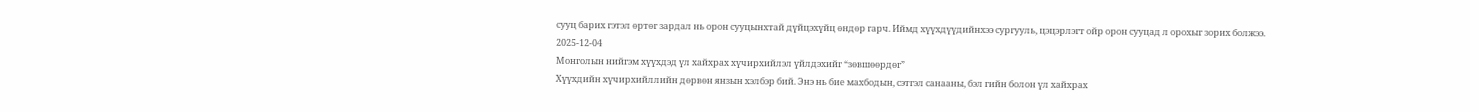сууц барих гэтэл өртөг зардал нь орон сууцынхтай дүйцэхүйц өндөр гарч. Иймд хүүхдүүдийнхээ сургууль, цэцэрлэгт ойр орон сууцад л орохыг зорих болжээ.
2025-12-04
Монголын нийгэм хүүхдэд үл хайхрах хүчирхийлэл үйлдэхийг “зөвшөөрдөг”
Хүүхдийн хүчирхийллийн дөрвөн янзын хэлбэр бий. Энэ нь бие махбодын, сэтгэл санааны, бэл гийн болон үл хайхрах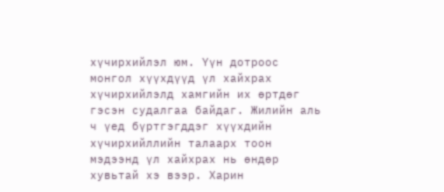хүчирхийлэл юм. Үүн дотроос монгол хүүхдүүд үл хайхрах хүчирхийлэлд хамгийн их өртдөг гэсэн судалгаа байдаг. Жилийн аль ч үед бүртгэгддэг хүүхдийн хүчирхийллийн талаарх тоон мэдээнд үл хайхрах нь өндөр хувьтай хэ вээр. Харин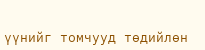үүнийг томчууд төдийлөн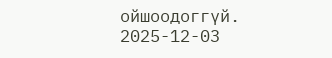ойшоодоггүй.
2025-12-03